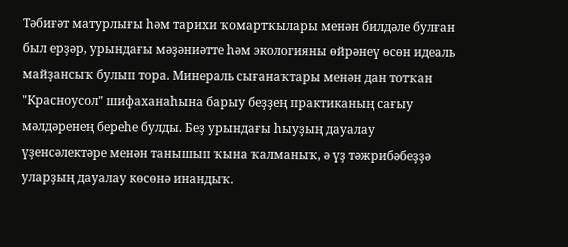Тәбиғәт матурлығы һәм тарихи ҡомартҡылары менән билдәле булған был ерҙәр, урындағы мәҙәниәтте һәм экологияны өйрәнеү өсөн идеаль майҙансыҡ булып тора. Минераль сығанаҡтары менән дан тотҡан "Красноусол" шифаханаһына барыу беҙҙең практиканың сағыу мәлдәренең береһе булды. Беҙ урындағы һыуҙың дауалау үҙенсәлектәре менән танышып ҡына ҡалманыҡ, ә үҙ тәжрибәбеҙҙә уларҙың дауалау көсөнә инандыҡ.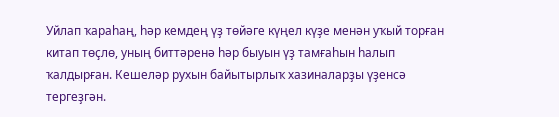Уйлап ҡараһаң, һәр кемдең үҙ төйәге күңел күҙе менән уҡый торған китап төҫлө, уның биттәренә һәр быуын үҙ тамғаһын һалып ҡалдырған. Кешеләр рухын байытырлыҡ хазиналарҙы үҙенсә тергеҙгән.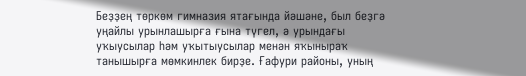Беҙҙең төркөм гимназия ятағында йәшәне, был беҙгә уңайлы урынлашырға ғына түгел, ә урындағы уҡыусылар һәм уҡытыусылар менән яҡыныраҡ танышырға мөмкинлек бирҙе. Ғафури районы, уның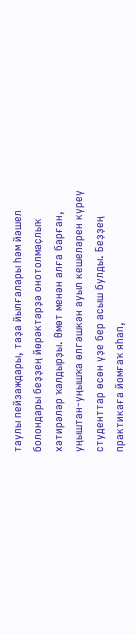таулы пейзаждары, таҙа йылғалары һәм йәшел болондары беҙҙең йөрәктәрҙә онотолмаҫлыҡ хәтирәләр ҡалдырҙы. Өмөт менән алға барған, уңыштан-уңышҡа өлгәшкән ауыл кешеләрен күреү студенттар өсөн үҙе бер асыш булды. Беҙҙең практикаға йомғаҡ яһап,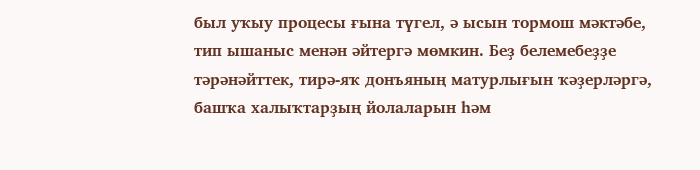был уҡыу процесы ғына түгел, ә ысын тормош мәктәбе, тип ышаныс менән әйтергә мөмкин. Беҙ белемебеҙҙе тәрәнәйттек, тирә-яҡ донъяның матурлығын ҡәҙерләргә, башҡа халыҡтарҙың йолаларын һәм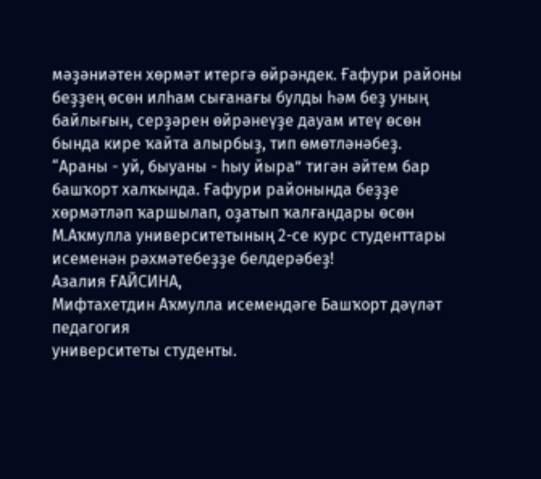мәҙәниәтен хөрмәт итергә өйрәндек. Ғафури районы беҙҙең өсөн илһам сығанағы булды һәм беҙ уның байлығын, серҙәрен өйрәнеүҙе дауам итеү өсөн бында кире ҡайта алырбыҙ, тип өмөтләнәбеҙ.
“Араны - уй, быуаны - һыу йыра” тигән әйтем бар башҡорт халҡында. Ғафури районында беҙҙе хөрмәтләп ҡаршылап, оҙатып ҡалғандары өсөн М.Аҡмулла университетының 2-се курс студенттары исеменән рәхмәтебеҙҙе белдерәбеҙ!
Азалия ҒАЙСИНА,
Мифтахетдин Аҡмулла исемендәге Башҡорт дәүләт педагогия
университеты студенты.